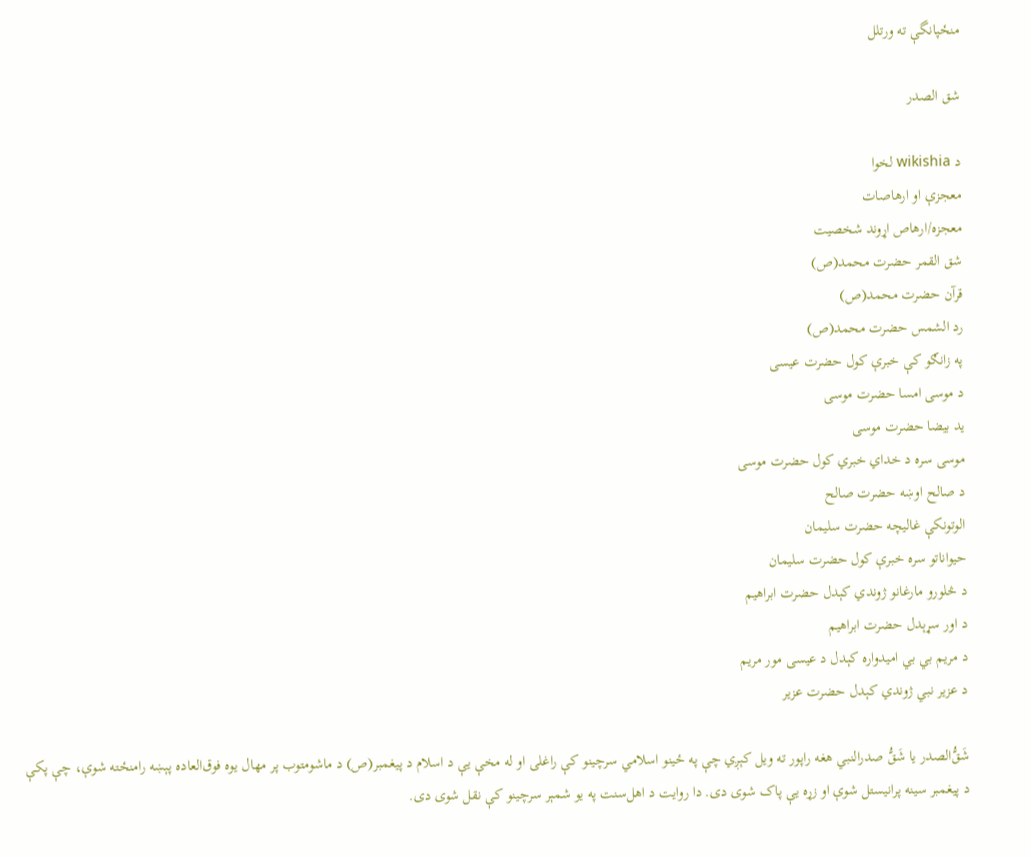منځپانگې ته ورتلل

شق الصدر

د wikishia لخوا
معجزې او ارهاصات
معجزه/ارهاص اړوند شخصیت
شق القمر حضرت محمد(ص)
قرآن حضرت محمد(ص)
رد الشمس حضرت محمد(ص)
په زانګو کې خبرې کول حضرت عیسی
د موسی امسا حضرت موسی
ید بیضا حضرت موسی
موسی سره د خداي خبري کول حضرت موسی
د صالح اوښه حضرت صالح
الوتونکې غالیچه حضرت سلیمان
حیواناتو سره خبرې کول حضرت سلیمان
د څلورو مارغانو ژوندي کېدل حضرت ابراهیم
د اور سړېدل حضرت ابراهیم
د مریم بي بي امیدواره کېدل د عیسی مور مریم
د عزیر نبي ژوندي کېدل حضرت عزیر

شَقُّ‌الصدر یا شَقُّ صدرالنبي هغه راپور ته ویل کېږي چې په ځینو اسلامي سرچینو کې راغلی او له مخې یې د اسلام د پیغمبر(ص) د ماشومتوب پر مهال یوه فوق‌العاده پېښه رامنځته شوې، چې پکې د پیغمبر سینه پرانیستل شوې او زړه یې پاک شوی دی. دا روایت د اهل‌سنت په یو شمېر سرچینو کې نقل شوی دی.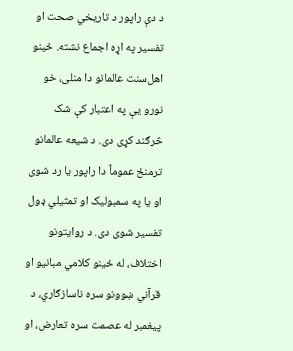د دې راپور د تاریخي صحت او تفسیر په اړه اجماع نشته. ځینو اهل‌سنت عالمانو دا منلی، خو نورو یې په اعتبار کې شک څرګند کړی دی. د شیعه عالمانو ترمنځ عموماً دا راپور یا رد شوی او یا په سمبولیک او تمثیلي ډول تفسیر شوی دی. د روایتونو اختلاف، له ځینو کلامي مبانیو او قرآني ښوونو سره ناسازګاري، د پیغمبر له عصمت سره تعارض، او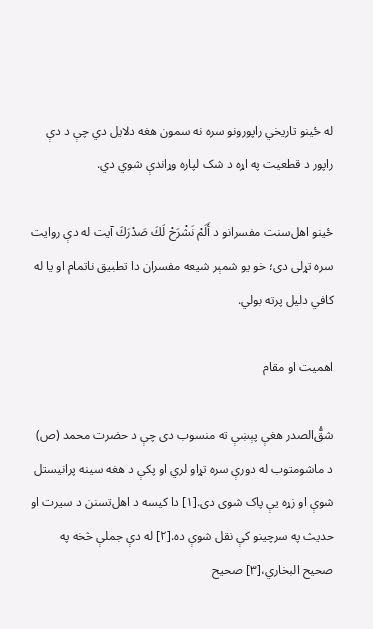له ځینو تاریخي راپورونو سره نه سمون هغه دلایل دي چې د دې راپور د قطعیت په اړه د شک لپاره وړاندې شوي دي.

ځینو اهل‌سنت مفسرانو د أَلَمْ نَشْرَحْ لَكَ صَدْرَكَ آیت له دې روایت سره تړلی دی؛ خو یو شمېر شیعه مفسران دا تطبیق ناتمام او یا له کافي دلیل پرته بولي.

اهمیت او مقام

شقُّ‌الصدر هغې پېښې ته منسوب دی چې د حضرت محمد (ص) د ماشومتوب له دورې سره تړاو لري او پکې د هغه سینه پرانیستل شوې او زړه یې پاک شوی دی.[۱] دا کیسه د اهل‌تسنن د سیرت او حدیث په سرچینو کې نقل شوې ده.[۲] له دې جملې څخه په صحیح البخاري،[۳] صحیح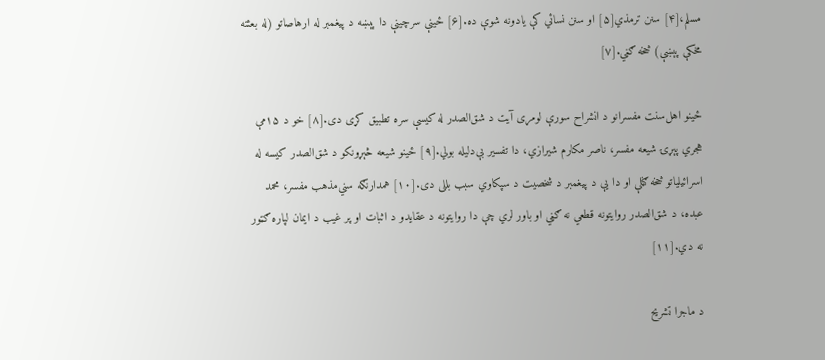مسلم،[۴] سنن ترمذي[۵] او سنن نسائي کې یادونه شوې ده.[۶] ځینې سرچینې دا پېښه د پیغمبر له ارهاصاتو (له بعثته مخکې پېښې) څخه ګڼي.[۷]

ځینو اهل‌سنت مفسرانو د انشراح سورې لومړی آیت د شق‌الصدر له کیسې سره تطبیق کړی دی.[۸] خو د ۱۵مې هجري پېړۍ شیعه مفسر، ناصر مکارم شیرازي، دا تفسیر بې‌دلیله بولي.[۹] ځینو شیعه څېړونکو د شق‌الصدر کیسه له اسرائیلیاتو څخه ګڼلې او دا یې د پیغمبر د شخصیت د سپکاوي سبب بللی دی.[۱۰] همدارنګه سني‌مذهب مفسر، محمد عبده، د شق‌الصدر روایتونه قطعي نه ګڼي او باور لري چې دا روایتونه د عقایدو د اثبات او پر غیب د ایمان لپاره ګټور نه دي.[۱۱]

د ماجرا تشریح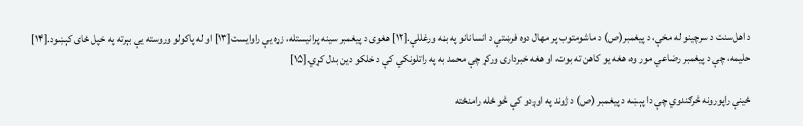د اهل‌سنت د سرچینو له مخې، د پیغمبر(ص) د ماشومتوب پر مهال دوه فرښتې د انسانانو په بڼه ورغللې.[۱۲] هغوی د پیغمبر سینه پرانیستله، زړه یې راوایست[۱۳] او له پاکولو وروسته یې بېرته په خپل ځای کېښود.[۱۴] حلیمه، چې د پیغمبر رضاعي مور وه، هغه یو کاهن ته بوت، او هغه خبرداری ورکړ چې محمد به په راتلونکي کې د خلکو دین بدل کړي.[۱۵]

ځینې راپورونه څرګندوي چې دا پېښه د پیغمبر (ص) د ژوند په اوږدو کې څو ځله رامنځته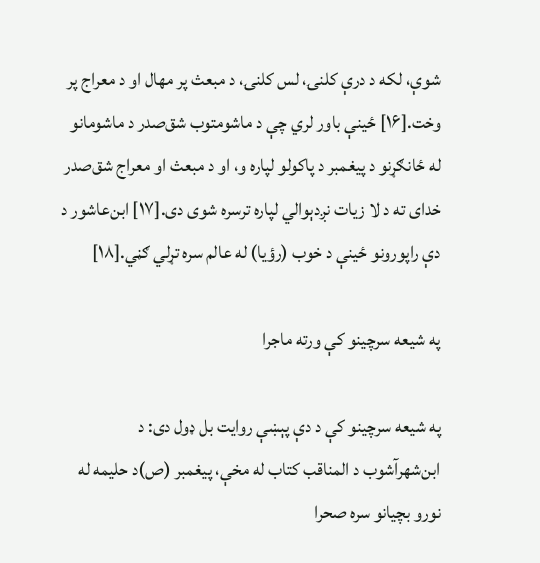شوې، لکه د درې کلنۍ، لس کلنۍ، د مبعث پر مهال او د معراج پر وخت.[۱۶] ځینې باور لري چې د ماشومتوب شق‌صدر د ماشومانو له ځانګړنو د پیغمبر د پاکولو لپاره و، او د مبعث او معراج شق‌صدر خدای ته د لا زیات نږدېوالي لپاره ترسره شوی دی.[۱۷] ابن‌عاشور د دې راپورونو ځینې د خوب (رؤیا) له عالم سره تړلي ګڼي.[۱۸]

په شیعه سرچینو کې ورته ماجرا

په شیعه سرچینو کې د دې پېښې روایت بل ډول دی: د ابن‌شهرآشوب د المناقب کتاب له مخې، پیغمبر (ص)د حلیمه له نورو بچیانو سره صحرا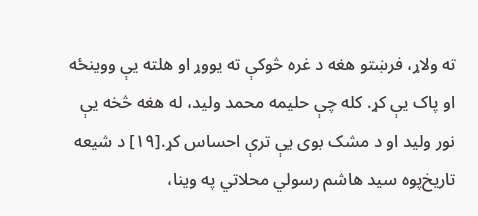ته ولاړ، فرښتو هغه د غره څوکې ته یووړ او هلته یې ووینځه او پاک یې کړ. کله چې حلیمه محمد ولید، له هغه څخه یې نور ولید او د مشک بوی یې ترې احساس کړ.[۱۹] د شیعه تاریخ‌پوه سید هاشم رسولي محلاتي په وینا،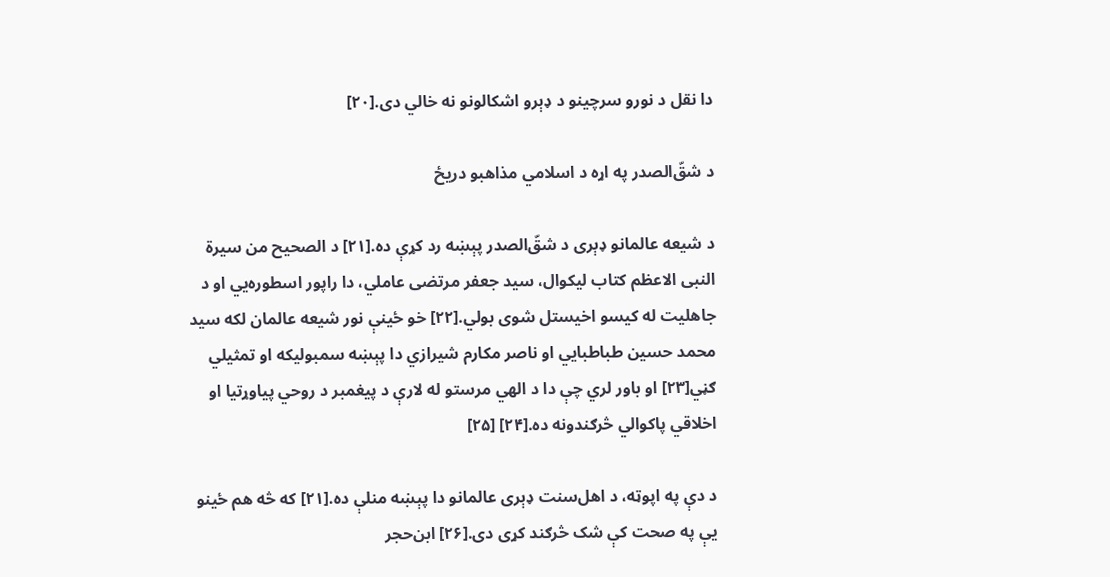دا نقل د نورو سرچینو د ډېرو اشکالونو نه خالي دی.[۲۰]

د شقّ‌الصدر په اړه د اسلامي مذاهبو دریځ

د شیعه عالمانو ډېری د شقّ‌الصدر پېښه رد کړې ده.[۲۱] د الصحیح من سیرة النبی الاعظم کتاب لیکوال، سید جعفر مرتضی عاملي، دا راپور اسطوره‌يي او د جاهلیت له کیسو اخیستل شوی بولي.[۲۲] خو ځینې نور شیعه عالمان لکه سید محمد حسین طباطبایي او ناصر مکارم شیرازي دا پېښه سمبولیکه او تمثیلي ګڼي[۲۳] او باور لري چې دا د الهي مرستو له لارې د پیغمبر د روحي پیاوړتیا او اخلاقي پاکوالي څرګندونه ده.[۲۴] [۲۵]

د دې په اپوټه، د اهل‌سنت ډېری عالمانو دا پېښه منلې ده.[۲۱] که څه هم ځینو یې په صحت کې شک څرګند کړی دی.[۲۶] ابن‌حجر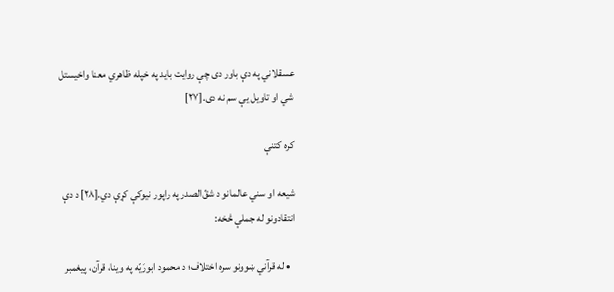عسقلاني په دې باور دی چې روایت باید په خپله ظاهري معنا واخیستل شي او تاویل یې سم نه دی.[۲۷]

کره کتنې

شیعه او سني عالمانو د شقّ‌الصدر په راپور نیوکې کړې دي.[۲۸] د دې انتقادونو له جملې څخه:

  • له قرآني ښوونو سره اختلاف؛ د محمود ابو‌رَیّه په وینا، قرآن، پیغمبر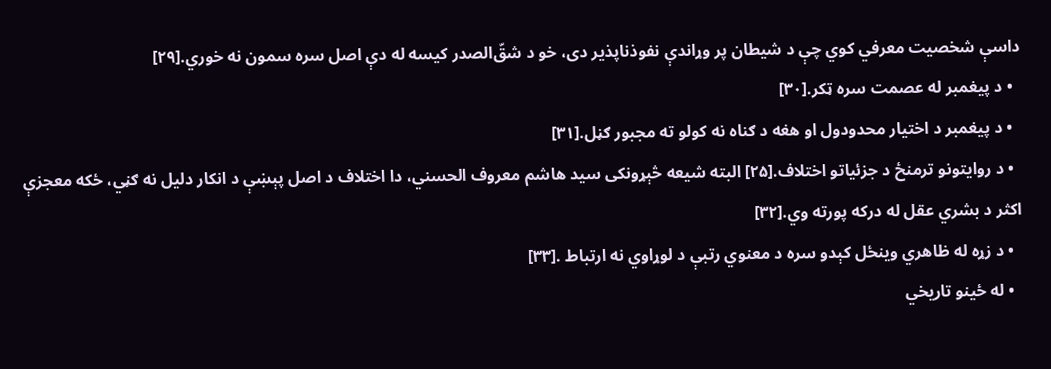داسې شخصیت معرفي کوي چې د شیطان پر وړاندې نفوذناپذیر دی، خو د شقّ‌الصدر کیسه له دې اصل سره سمون نه خوري.[۲۹]
  • د پیغمبر له عصمت سره ټکر.[۳۰]
  • د پیغمبر د اختیار محدودول او هغه د ګناه نه کولو ته مجبور ګڼل.[۳۱]
  • د روایتونو ترمنځ د جزئیاتو اختلاف.[۲۵] البته شیعه څېړونکی سید هاشم معروف الحسني، دا اختلاف د اصل پېښې د انکار دلیل نه ګڼي، ځکه معجزې اکثر د بشري عقل له درکه پورته وي.[۳۲]
  • د زړه له ظاهري وینځل کېدو سره د معنوي رتبې د لوړاوي نه ارتباط .[۳۳]
  • له ځینو تاریخي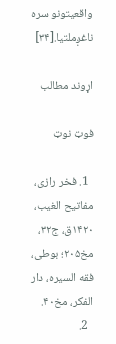واقعیتونو سره ناغږملتیا.[۳۴]

اړوند مطالب

فوټ نوټ

  1. فخر رازی، مفاتیح الغیب، ۱۴۲۰ق، ج۳۲، مخ۲۰۵؛ بوطی، فقه السیره، دار الفکر، مخ۴۰.
  2.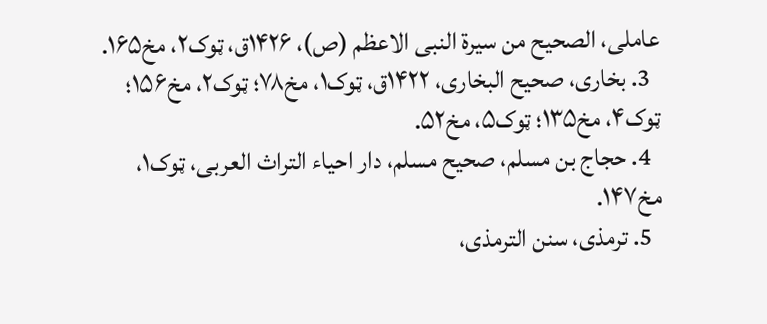عاملی، الصحیح من سیرة النبی الاعظم (ص)، ۱۴۲۶ق، ټوک۲، مخ۱۶۵.
  3. بخاری، صحیح البخاری، ۱۴۲۲ق، ټوک۱، مخ۷۸؛ ټوک۲، مخ۱۵۶؛ ټوک۴، مخ۱۳۵؛ ټوک۵، مخ۵۲.
  4. حجاج بن مسلم، صحیح مسلم، دار احیاء التراث العربی، ټوک۱، مخ۱۴۷.
  5. ترمذی، سنن الترمذی،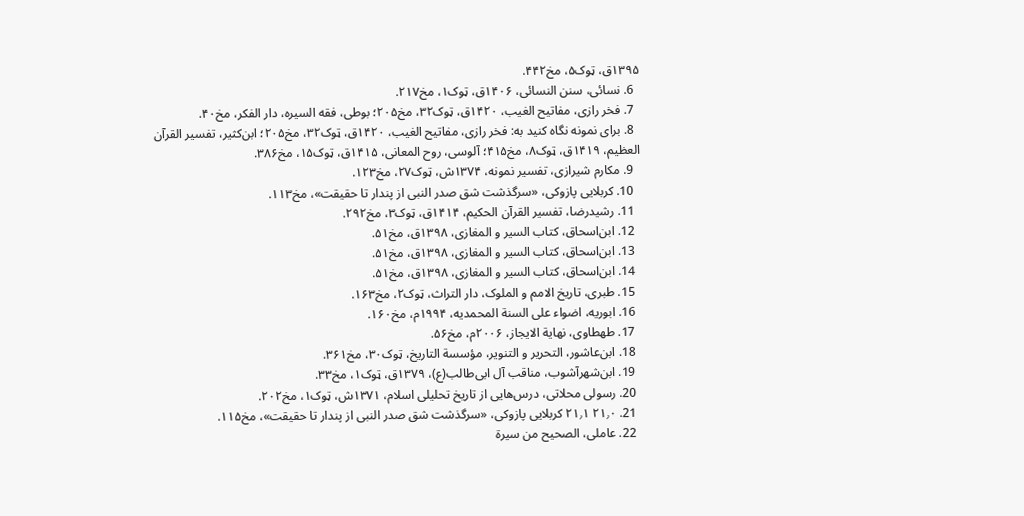۱۳۹۵ق، ټوک۵، مخ۴۴۲.
  6. نسائی، سنن النسائی، ۱۴۰۶ق، ټوک۱، مخ۲۱۷.
  7. فخر رازی، مفاتیح الغیب، ۱۴۲۰ق، ټوک۳۲، مخ۲۰۵؛ بوطی، فقه السیره، دار الفکر، مخ۴۰.
  8. برای نمونه نگاه کنید به: فخر رازی، مفاتیح الغیب، ۱۴۲۰ق، ټوک۳۲، مخ۲۰۵؛ ابن‌کثیر، تفسیر القرآن العظیم، ۱۴۱۹ق، ټوک۸، مخ۴۱۵؛ آلوسی، روح المعانی، ۱۴۱۵ق، ټوک۱۵، مخ۳۸۶.
  9. مکارم شیرازی، تفسیر نمونه، ۱۳۷۴ش، ټوک۲۷، مخ۱۲۳.
  10. کربلایی پازوکی، «سرگذشت شق صدر النبی از پندار تا حقیقت»، مخ۱۱۳.
  11. رشیدرضا، تفسیر القرآن الحکیم، ۱۴۱۴ق، ټوک۳، مخ۲۹۲.
  12. ابن‌اسحاق، کتاب السیر و المغازی، ۱۳۹۸ق، مخ۵۱.
  13. ابن‌اسحاق، کتاب السیر و المغازی، ۱۳۹۸ق، مخ۵۱.
  14. ابن‌اسحاق، کتاب السیر و المغازی، ۱۳۹۸ق، مخ۵۱.
  15. طبری، تاریخ الامم و الملوک، دار التراث، ټوک۲، مخ۱۶۳.
  16. ابوریه، اضواء علی السنة المحمدیه، ۱۹۹۴م، مخ۱۶۰.
  17. طهطاوی، نهایة الایجاز، ۲۰۰۶م، مخ۵۶.
  18. ابن‌عاشور، التحریر و التنویر، مؤسسة التاریخ، ټوک۳۰، مخ۳۶۱.
  19. ابن‌شهرآشوب، مناقب آل ابی‌طالب(ع)، ۱۳۷۹ق، ټوک۱، مخ۳۳.
  20. رسولی محلاتی، درس‌هایی از تاریخ تحلیلی اسلام، ۱۳۷۱ش، ټوک۱، مخ۲۰۲.
  21. ۲۱٫۰ ۲۱٫۱ کربلایی پازوکی، «سرگذشت شق صدر النبی از پندار تا حقیقت»، مخ۱۱۵.
  22. عاملی، الصحیح من سیرة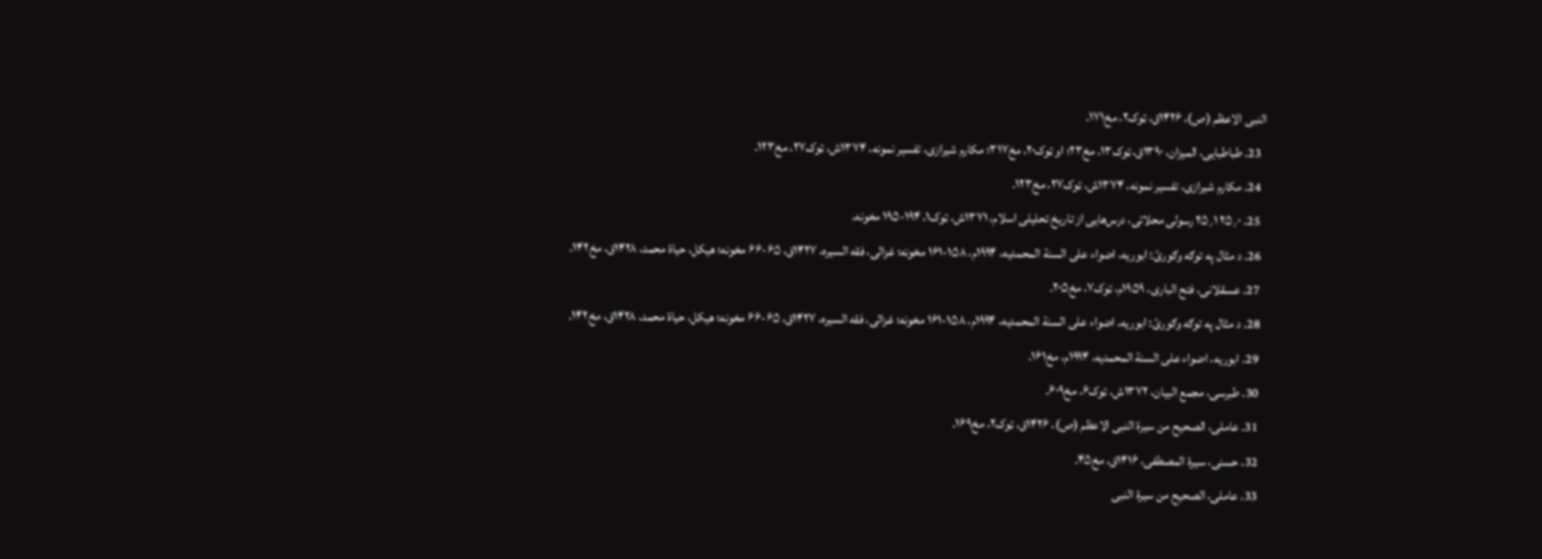النبی الاعظم (ص)، ۱۴۲۶ق، ټوک۲، مخ۱۷۱.
  23. طباطبایی، المیزان، ۱۳۹۰ق، ټوک۱۳، مخ۲۳؛ او ټوک۲۰، مخ۳۱۷؛ مکارم شیرازی، تفسیر نمونه، ۱۳۷۴ش، ټوک۲۷، مخ۱۲۳.
  24. مکارم شیرازی، تفسیر نمونه، ۱۳۷۴ش، ټوک۲۷، مخ۱۲۳.
  25. ۲۵٫۰ ۲۵٫۱ رسولی محلاتی، درس‌هایی از تاریخ تحلیلی اسلام، ۱۳۷۱ش، ټوک۱، ۱۹۴-۱۹۵ مخونه.
  26. د مثال په توګه وګورئ: ابوریه، اضواء علی السنة المحمدیه، ۱۹۹۴م، ۱۵۸-۱۶۱ مخونه؛ غزالی، فقه السیره، ۱۴۲۷ق، ۶۵-۶۶ مخونه؛ هیکل، حیاة محمد، ۱۴۲۸ق، مخ۱۴۲.
  27. عسقلانی، فتح الباری، ۱۹۵۹م، ټوک۷، مخ۲۰۵.
  28. د مثال په توګه وګورئ: ابوریه، اضواء علی السنة المحمدیه، ۱۹۹۴م، ۱۵۸-۱۶۱ مخونه؛ غزالی، فقه السیره، ۱۴۲۷ق، ۶۵-۶۶ مخونه؛ هیکل، حیاة محمد، ۱۴۲۸ق، مخ۱۴۲.
  29. ابوریه، اضواء علی السنة المحمدیه، ۱۹۹۴م، مخ۱۶۱.
  30. طبرسی، مجمع البیان، ۱۳۷۲ش، ټوک۶، مخ۶۰۹.
  31. عاملی، الصحیح من سیرة النبی الاعظم (ص)، ۱۴۲۶ق، ټوک۲، مخ۱۶۹.
  32. حسنی، سیرة المصطفی، ۱۴۱۶ق، مخ۴۵.
  33. عاملی، الصحیح من سیرة النبی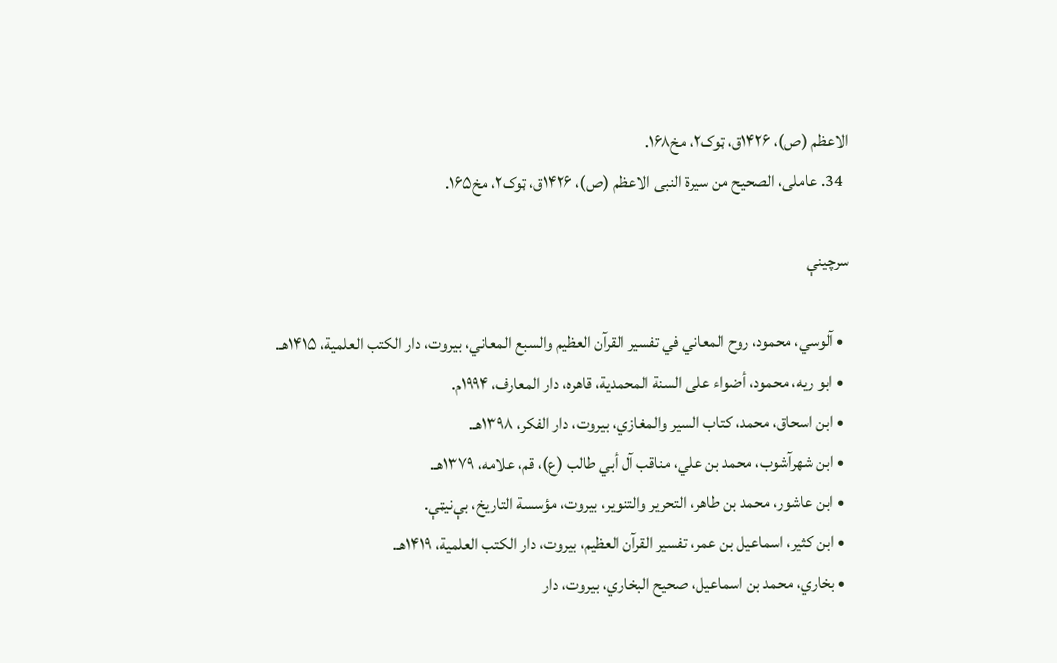الاعظم (ص)، ۱۴۲۶ق، ټوک۲، مخ۱۶۸.
  34. عاملی، الصحیح من سیرة النبی الاعظم (ص)، ۱۴۲۶ق، ټوک۲، مخ۱۶۵.

سرچينې

  • آلوسي، محمود، روح المعاني في تفسير القرآن العظيم والسبع المعاني، بيروت، دار الکتب العلمية، ۱۴۱۵هـ.
  • ابو ريه، محمود، أضواء على السنة المحمدية، قاهره، دار المعارف، ۱۹۹۴م.
  • ابن اسحاق، محمد، كتاب السير والمغازي، بيروت، دار الفكر، ۱۳۹۸هـ.
  • ابن شهرآشوب، محمد بن علي، مناقب آل أبي طالب (ع)، قم، علامه، ۱۳۷۹هـ.
  • ابن عاشور، محمد بن طاهر، التحرير والتنوير، بيروت، مؤسسة التاريخ، بې‌نیټې.
  • ابن كثير، اسماعيل بن عمر، تفسير القرآن العظيم، بيروت، دار الکتب العلمية، ۱۴۱۹هـ.
  • بخاري، محمد بن اسماعيل، صحيح البخاري، بيروت، دار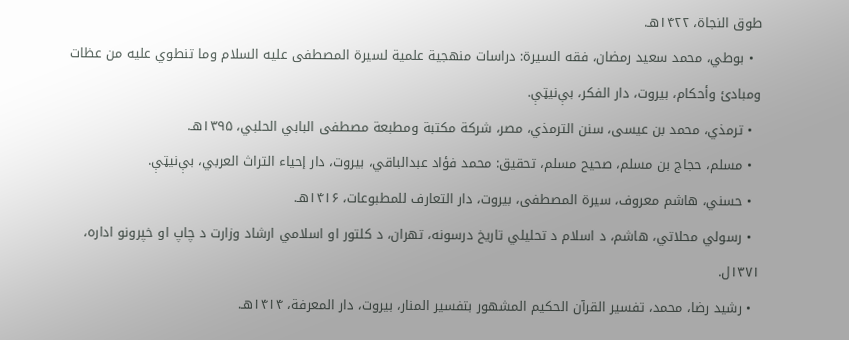طوق النجاة، ۱۴۲۲هـ.
  • بوطي، محمد سعيد رمضان، فقه السيرة: دراسات منهجية علمية لسيرة المصطفى عليه السلام وما تنطوي عليه من عظات ومبادئ وأحكام، بيروت، دار الفكر، بې‌نیټې.
  • ترمذي، محمد بن عيسى، سنن الترمذي، مصر، شركة مكتبة ومطبعة مصطفى البابي الحلبي، ۱۳۹۵هـ.
  • مسلم، حجاج بن مسلم، صحيح مسلم، تحقيق: محمد فؤاد عبدالباقي، بيروت، دار إحياء التراث العربي، بې‌نیټې.
  • حسني، هاشم معروف، سيرة المصطفى، بيروت، دار التعارف للمطبوعات، ۱۴۱۶هـ.
  • رسولي محلاتي، هاشم، د اسلام د تحليلي تاريخ درسونه، تهران، د کلتور او اسلامي ارشاد وزارت د چاپ او خپرونو اداره، ۱۳۷۱ل.
  • رشيد رضا، محمد، تفسير القرآن الحكيم المشهور بتفسير المنار، بيروت، دار المعرفة، ۱۴۱۴هـ.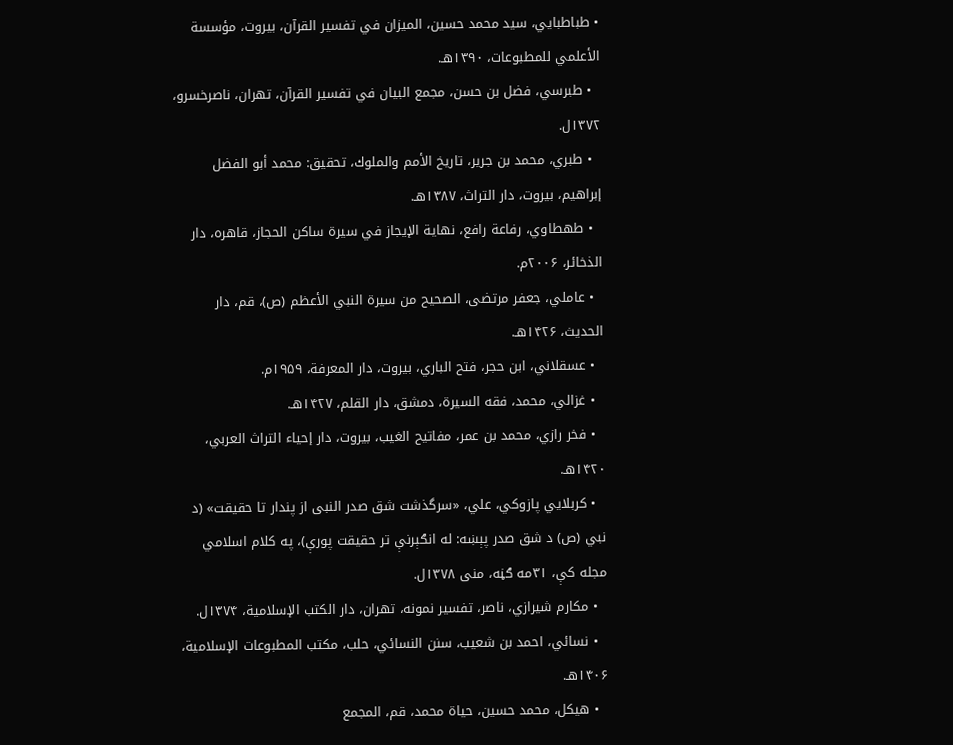• طباطبایي، سيد محمد حسين، الميزان في تفسير القرآن، بيروت، مؤسسة الأعلمي للمطبوعات، ۱۳۹۰هـ.
  • طبرسي، فضل بن حسن، مجمع البيان في تفسير القرآن، تهران، ناصرخسرو، ۱۳۷۲ل.
  • طبري، محمد بن جرير، تاريخ الأمم والملوك، تحقيق: محمد أبو الفضل إبراهيم، بيروت، دار التراث، ۱۳۸۷هـ.
  • طهطاوي، رفاعة رافع، نهاية الإيجاز في سيرة ساكن الحجاز، قاهره، دار الذخائر، ۲۰۰۶م.
  • عاملي، جعفر مرتضى، الصحيح من سيرة النبي الأعظم (ص)، قم، دار الحديث، ۱۴۲۶هـ.
  • عسقلاني، ابن حجر، فتح الباري، بيروت، دار المعرفة، ۱۹۵۹م.
  • غزالي، محمد، فقه السيرة، دمشق، دار القلم، ۱۴۲۷هـ.
  • فخر رازي، محمد بن عمر، مفاتيح الغيب، بيروت، دار إحياء التراث العربي، ۱۴۲۰هـ.
  • کربلایي پازوکي، علي، «سرگذشت شق صدر النبی از پندار تا حقیقت» (د نبي (ص) د شق صدر پېښه: له انګېرنې تر حقيقت پورې)، په کلام اسلامي مجله کې، ۳۱مه ګڼه، منی ۱۳۷۸ل.
  • مکارم شيرازي، ناصر، تفسير نمونه، تهران، دار الکتب الإسلامية، ۱۳۷۴ل.
  • نسائي، احمد بن شعيب، سنن النسائي، حلب، مکتب المطبوعات الإسلامية، ۱۴۰۶هـ.
  • هيکل، محمد حسين، حياة محمد، قم، المجمع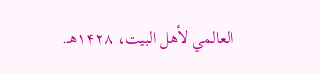العالمي لأهل البيت، ۱۴۲۸هـ.